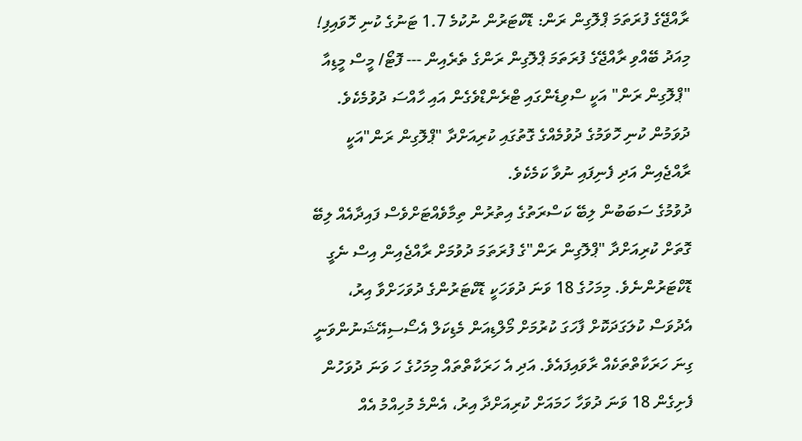ރާއްޖޭގެ ފުރަތަމަ ޕްލޮގިން ރަން: ޑޮކްޓަރުން ނުކުމެ 1.7 ޓަނުގެ ކުނި ހޮވައިފި!
މިއަދު ބޭއްވި ރާއްޖޭގެ ފުރަތަމަ ޕްލޮގިން ރަންގެ ތެރެއިން --- ފޮޓޯ/ މީސް މީޑިއާ
"ޕްލޮގިން ރަން" އަކީ ސްވިޑެންގައި ޓްރެންޑްވެގެން އައި ހާއްސަ ދުވުމެކެވެ. ދުވަމުން ކުނި ހޮވަމުގެ ދުވުމެއްގެ ގޮތުގައި ކުރިއަށްދާ "ޕްލޮގިން ރަން"އަކީ ރާއްޖެއިން އަދި ފެނިފައި ނުވާ ކަމެކެވެ.
ދުވުމުގެ ސަބަބުން ލިބޭ ކަސްރަތުގެ އިތުރުން ތިމާވެއްޓަށްވެސް ފައިދާއެއް ލިބޭ ގޮތަށް ކުރިއަށްދާ "ޕްލޮގިން ރަން"ގެ ފުރަތަމަ ދުވުމަށް ރާއްޖެއިން އިސް ނެގީ ޑޮކްޓަރުންނެވެ. މިމަހުގެ 18 ވަނަ ދުވަހަކީ ޑޮކްޓަރުންގެ ދުވަހަށްވާ އިރު، އެދުވަސް ކުލަގަދަކޮށް ފާހަގަ ކުރުމަށް މޯލްޑިއަން މެޑިކަލް އެސޯސިއޭޝަނުންވަނީ ގިނަ ހަރަކާތްތަކެއް ރާވައިފައެވެ. އަދި އެ ހަރަކާތްތައް މިމަހުގެ ހަ ވަނަ ދުވަހުން ފެށިގެން 18 ވަނަ ދުވަހާ ހަމައަށް ކުރިއަށްދާ އިރު، އެންމެ މުހިއްމު އެއް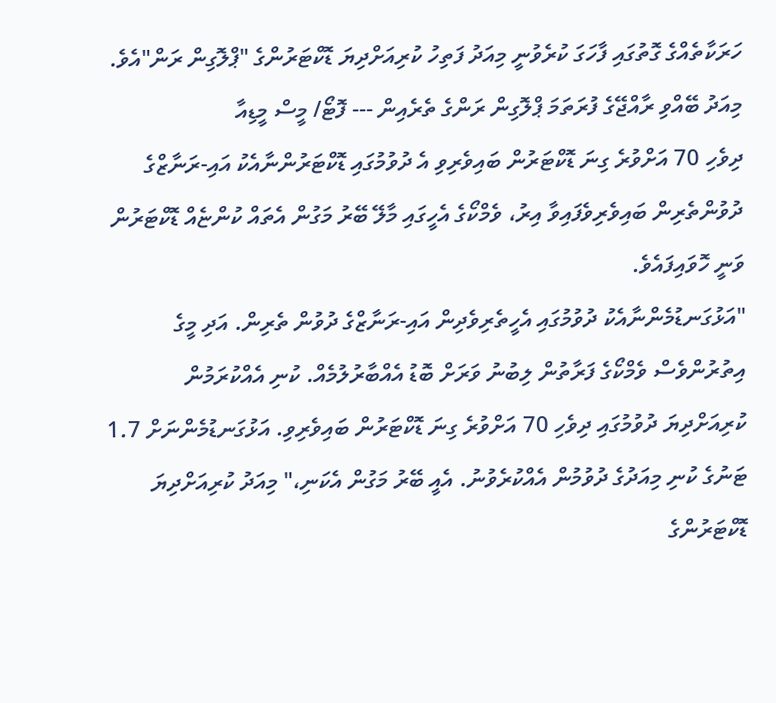ހަރަކާތެއްގެ ގޮތުގައި ފާހަގަ ކުރެވުނީ މިއަދު ފަތިހު ކުރިއަށްދިޔަ ޑޮކްޓަރުންގެ "ޕްލޮގިން ރަން"އެވެ.
މިއަދު ބޭއްވި ރާއްޖޭގެ ފުރަތަމަ ޕްލޮގިން ރަންގެ ތެރެއިން --- ފޮޓޯ/ މީސް މީޑިއާ
ދިވެހި 70 އަށްވުރެ ގިނަ ޑޮކްޓަރުން ބައިވެރިވި އެ ދުވުމުގައި ޑޮކްޓަރުންނާއެކު އައި-ރަނާޒްގެ ދުވުންތެރިން ބައިވެރިވެފައިވާ އިރު، ވެމްކޯގެ އެހީގައި މާލޭ ބޭރު މަގުން އެތައް ކުންޏެއް ޑޮކްޓަރުން ވަނީ ހޮވައިފައެވެ.
"އަޅުގަނޑުމެންނާއެކު ދުވުމުގައި އެހީތެރިވެދިން އައި-ރަނާޒްގެ ދުވުން ތެރިން. އަދި މީގެ އިތުރުންވެސް ވެމްކޯގެ ފަރާތުން ލިބުނު ވަރަށް ބޮޑު އެއްބާރުލުމެއް. ކުނި އެއްކުރަމުން ކުރިއަށްދިޔަ ދުވުމުގައި ދިވެހި 70 އަށްވުރެ ގިނަ ޑޮކްޓަރުން ބައިވެރިވި. އަޅުގަނޑުމެންނަށް 1.7 ޓަނުގެ ކުނި މިއަދުގެ ދުވުމުން އެއްކުރެވުނު. އެއީ ބޭރު މަގުން އެކަނި،" މިއަދު ކުރިއަށްދިޔަ ޑޮކްޓަރުންގެ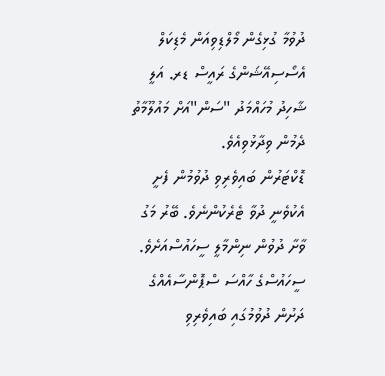ދުވުމާ ގުޅިގެން މޯލްޑިވިއަން މެޑިކަލް އެސޯސިއޭޝަންގެ ރައީސް ޑރ. އަލީ ޝާހިދު މުހައްމަދު "ސަން"އަށް މައުލޫމާތު ދެމުން ވިދާޅުވިއެވެ.
ޑޮކްޓަރުން ބައިވެރިވި ދުވުމުން ފެށީ އެކުވެނީ ދުވާ ޓެރެކުންނެވެ. ބޭރު މަގު ވާށާ ދުވުން ނިންމާލީ ސީހައުސްއަށެވެ. ސީހައުސްގެ ހާއްސަ ސްޕޮންސާއެއްގެ ދަށުން ދުވުމުގައި ބައިވެރިވި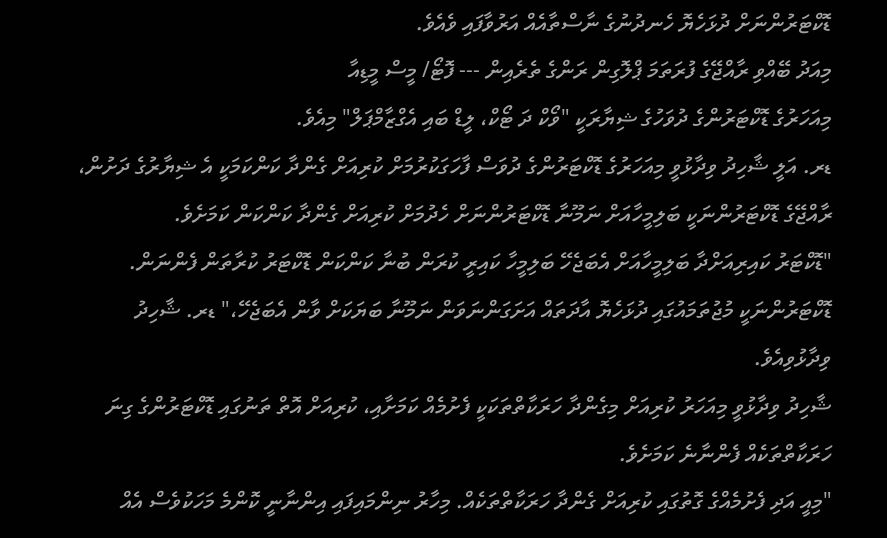ޑޮކްޓަރުންނަށް ދުޅަހެޔޮ ހެނދުނުގެ ނާސްތާއެއް އަރުވާފައި ވެއެވެ.
މިއަދު ބޭއްވި ރާއްޖޭގެ ފުރަތަމަ ޕްލޮގިން ރަންގެ ތެރެއިން --- ފޮޓޯ/ މީސް މީޑިއާ
މިއަހަރުގެ ޑޮކްޓަރުންގެ ދުވަހުގެ ޝިޔާރަކީ "ވޯކް ދަ ޓޯކް، ލީޑް ބައި އެގްޒާމްޕަލް" މިއެވެ.
ޑރ. އަލީ ޝާހިދު ވިދާޅުވީ މިއަހަރުގެ ޑޮކްޓަރުންގެ ދުވަސް ފާހަގަކުރުމަށް ކުރިއަށް ގެންދާ ކަންކަމަކީ އެ ޝިޔާރުގެ ދަށުން، ރާއްޖޭގެ ޑޮކްޓަރުންނަކީ ބަލިމީހާއަށް ނަމޫނާ ޑޮކްޓަރުންނަށް ހެދުމަށް ކުރިއަށް ގެންދާ ކަންކަން ކަމަށެވެ.
"ޑޮކްޓަރު ކައިރިއަށްދާ ބަލިމީހާއަށް އެބަޖެހޭ ބަލިމީހާ ކައިރީ ކުރަން ބުނާ ކަންކަން ޑޮކްޓަރު ކުރާތަން ފެންނަން. ޑޮކްޓަރުންނަކީ މުޖުތަމައުގައި ދުޅަހެޔޮ އާދަތައް އަށަގަންނަވަން ނަމޫނާ ބަޔަކަށް ވާން އެބަޖެހޭ،" ޑރ. ޝާހިދު ވިދާޅުވިއެވެ.
ޝާހިދު ވިދާޅުވީ މިއަހަރު ކުރިއަށް މިގެންދާ ހަރަކާތްތަކަކީ ފެށުމެއް ކަމަށާއި، ކުރިއަށް އޮތް ތަނުގައި ޑޮކްޓަރުންގެ ގިނަ ހަރަކާތްތަކެއް ފެންނާނެ ކަމަށެވެ.
"މިއީ އަދި ފެށުމެއްގެ ގޮތުގައި ކުރިއަށް ގެންދާ ހަރަކާތްތަކެއް. މިހާރު ނިންމައިފައި އިންނާނީ ކޮންމެ މަހަކުވެސް އެއް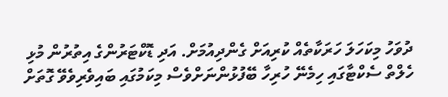ދުވަހު މިކަހަލަ ހަރަކާތެއް ކުރިއަށް ގެންދިއުމަށް. އަދި ޑޮކްޓަރުންގެ އިތުރުން މުޅި ހެލްތް ސެކްޓާގައި ހިމެނޭ ހުރިހާ ބޭފުޅުންނަށްވެސް މިކަމުގައި ބައިވެރިވެވޭ ގޮތަށް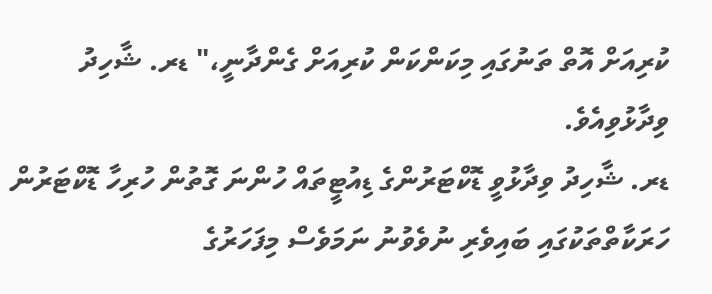ކުރިއަށް އޮތް ތަނުގައި މިކަންކަން ކުރިއަށް ގެންދާނީ،" ޑރ. ޝާހިދު ވިދާޅުވިއެވެ.
ޑރ. ޝާހިދު ވިދާޅުވީ ޑޮކްޓަރުންގެ ޑިއުޓީތައް ހުންނަ ގޮތުން ހުރިހާ ޑޮކްޓަރުން ހަރަކާތްތަކުގައި ބައިވެރި ނުވެވުނު ނަމަވެސް މިފަހަރުގެ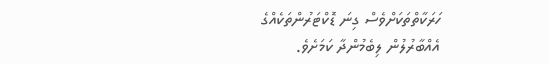ހަރަކާތްތަކަށްވެސް ގިނަ ޑޮކްޓަރުންތަކެއްގެ އެއްބާރުލުން ލިބެމުންދާ ކަމަށެވެ.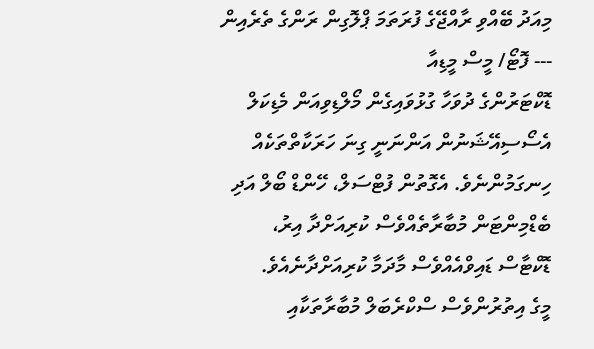މިއަދު ބޭއްވި ރާއްޖޭގެ ފުރަތަމަ ޕްލޮގިން ރަންގެ ތެރެއިން --- ފޮޓޯ/ މީސް މީޑިއާ
ޑޮކްޓަރުންގެ ދުވަހާ ގުޅުވައިގެން މޯލްޑިވިއަން މެޑިކަލް އެސޯސިއޭޝަނުން އަންނަނީ ގިނަ ހަރަކާތްތަކެއް ހިނގަމުންނެވެ. އެގޮތުން ފުޓްސަލް، ހޭންޑް ބޯލް އަދި ބެޑްމިންޓަން މުބާރާތެއްވެސް ކުރިއަށްދާ އިރު، ޑޮކްޓާސް ޑައިވްއެއްވެސް މާދަމާ ކުރިއަށްދާނެއެވެ.
މީގެ އިތުރުންވެސް ސްކްރެބަލް މުބާރާތަކާއި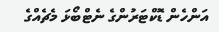އަންހެން ޑޮކްޓަރުންގެ ނެޓްބޯޅަ މެޗެއްގެ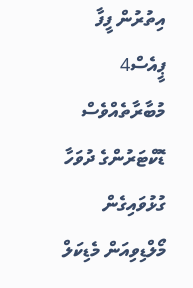އިތުރުން ފީފާ ޕީއެސް4 މުބާރާތެއްވެސް ޑޮކްޓަރުންގެ ދުވަހާ ގުޅުވައިގެން މޯލްޑިވިއަން މެޑިކަލް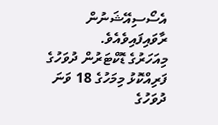އެސޯސިއޭޝަނުން ރާވައިފައިވެއެވެ.
މިއަހަރުގެ ޑޮކްޓަރުން ދުވަހުގެ ފަރިއްކޮޅު މިމަހުގެ 18 ވަނަ ދުވަހުގެ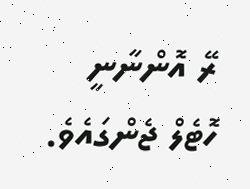ރޭ އޮންނާނީ ހޮޓެލް ޖެންގައެވެ.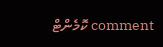comment ކޮމެންޓް